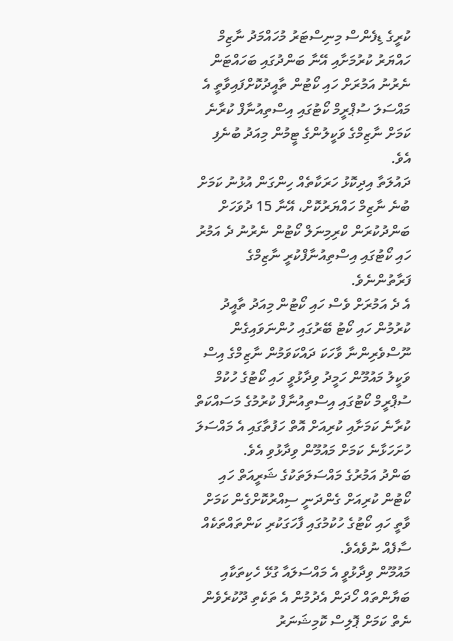ކުރީގެ ޑިފެންސް މިނިސްޓަރު މުހައްމަދު ނާޒިމް ހައްޔަރު ކުރުމަށާއި އޭނާ ބަންދުގައި ބަހައްޓަން ނެރުނު އަމުރަށް ހައި ކޯޓުން ތާއީދުކޮށްފައިވާތީ އެ މައްސަލަ ސުޕްރީމް ކޯޓުގައި އިސްތިއުނާފް ކުރާނެ ކަމަށް ނާޒިމްގެ ވަކީލުންގެ ޓީމުން މިއަދު ބުނެފި އެވެ.
ދައުލަތާ އިދިކޮޅު ހަރަކާތެއް ހިންގަން އުޅުނު ކަމަށް ބުނެ ނާޒިމް ހައްޔަރުކޮށް، އޭނާ 15 ދުވަހަށް ބަންދުކުރަން ކްރިމިނަލް ކޯޓުން ނެރުނު ދެ އަމުރު ހައި ކޯޓުގައި އިސްތިއުނާފްކުރީ ނާޒިމްގެ ފަރާތުންނެވެ.
އެ ދެ އަމުރަށް ވެސް ހައި ކޯޓުން މިއަދު ތާއީދު ކުރުމުން ހައި ކޯޓު ބޭރުގައި ހުންނަވައިގެން ނޫސްވެރިންނާ ވާހަކަ ދައްކަވަމުން ނާޒިމްގެ އިސް ވަކީލު މައުމޫން ހަމީދު ވިދާޅުވީ ހައި ކޯޓުގެ ހުކުމް ސުޕްރީމް ކޯޓުގައި އިސްތިއުނާފް ކުރުމުގެ މަސައްކަތް ކުރާނެ ކަމަށާއި ކުރިއަށް އޮތް ހަފުތާގައި އެ މައްސަލަ ހުށަހަޅާނެ ކަމަށް މައުމޫން ވިދާޅުވި އެވެ.
ބަންދު އަމުރުގެ މައްސަލަތަކުގެ ޝަރީއަތް ހައި ކޯޓުން ކުރިއަށް ގެންދަނީ ސިއްރުކޮށްގެން ކަމަށް ވާތީ ހައި ކޯޓުގެ ހުކުމުގައި ފާހަގަކުރި ކަންތައްތަކެއް ސާފެއް ނުވެއެވެ.
މައުމޫން ވިދާޅުވީ އެ މައްސަލައާ ގުޅޭ ހެކިތަކާއި ބަޔާންތައް ހޯދަން އެދުމުން އެ ތަކެތި ދޫކުރެވެން ނެތް ކަމަށް ޕޮލިސް ކޮމިޝަނަރު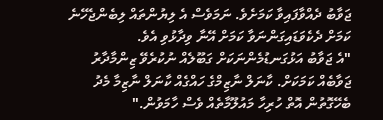ޖަވާބު ދެއްވާފައިވާ ކަމަށެވެ. ނަމަވެސް އެ ލިޔުންތައް ލިބެންޖެހޭނެ ކަމަށް ދެކެވަޑައިގަންނަވާ ކަމަށް އޭނާ ވިދާޅުވި އެވެ.
"އެ ޖަވާބު އަޅުގަނޑުމެންނަކަށް ގަބޫލެއް ނުކުރެވޭ ޒިންމާދާރު ޖަވާބެއް ކަމަކަށް. ކާނަލް ނާޒިމްގެ ހައްގެއް ކާނަލް ނާޒިމާ މެދު ބެހޭގޮތުން އޮތް ހުރިހާ މައުލޫމާތެއް ވެސް ހާމަވުން."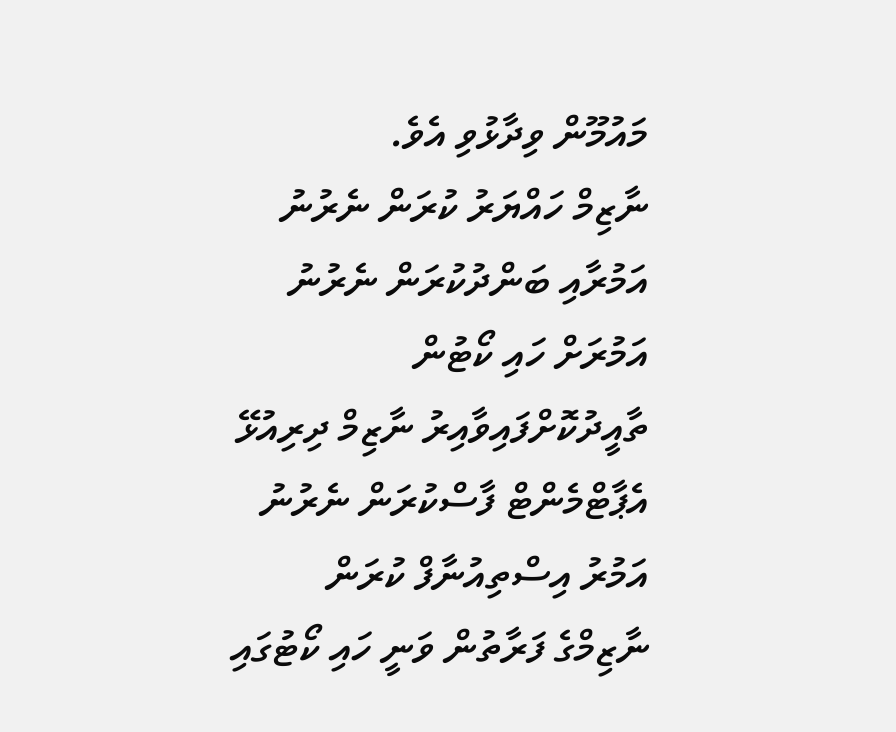މައުމޫން ވިދާޅުވި އެވެ.
ނާޒިމް ހައްޔަރު ކުރަން ނެރުނު އަމުރާއި ބަންދުކުރަން ނެރުނު އަމުރަށް ހައި ކޯޓުން ތާއީދުކޮށްފައިވާއިރު ނާޒިމް ދިރިއުޅޭ އެޕާޓްމެންޓް ފާސްކުރަން ނެރުނު އަމުރު އިސްތިއުނާފް ކުރަން ނާޒިމްގެ ފަރާތުން ވަނީ ހައި ކޯޓުގައި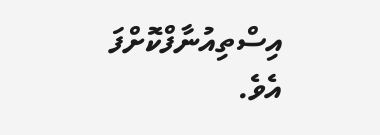އިސްތިއުނާފްކޮށްފަ އެވެ.